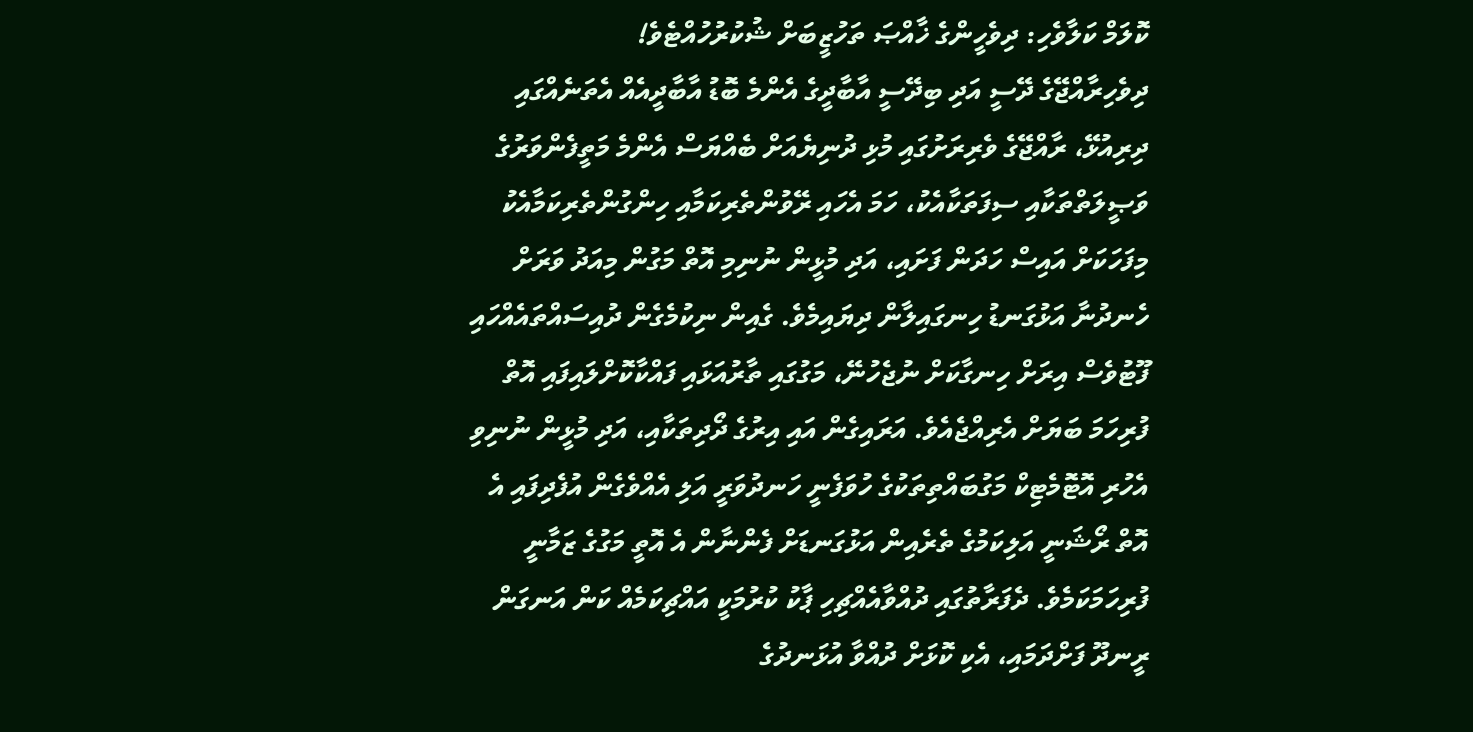ކޮލަމް ކަލާވެހި: ދިވެހީންގެ ޚާއްޞަ ތަހުޒީބަށް ޝުކުރުހުއްޓެވެ!
ދިވެހިރާއްޖޭގެ ދޭސީ އަދި ބިދޭސީ އާބާދީގެ އެންމެ ބޮޑު އާބާދީއެއް އެތަނެއްގައި ދިރިއުޅޭ، ރާއްޖޭގެ ވެރިރަށުގައި މުޅި ދުނިޔެއަށް ބެއްޔަސް އެންމެ މަތީފެންވަރުގެ ވަޞީލަތްތަކާއި ސިފަތަކާއެކު، ހަމަ އެހައި ރޭވުންތެރިކަމާއި ހިންގުންތެރިކަމާއެކު މިފަހަކަށް އައިސް ހަދަން ފަށައި، އަދި މުޅީން ނުނިމި އޮތް މަގުން މިއަދު ވަރަށް ހެނދުނާ އަޅުގަނޑު ހިނގައިލާން ދިޔައިމެވެ. ގެއިން ނިކުމެގެން ދުއިސައްތައެއްހައި ފޫޓުވެސް އިރަށް ހިނގާކަށް ނުޖެހުނޭ، މަގުގައި ތާރުއަޅައި ފައްކާކޮށްލައިފައި އޮތް ފުރިހަމަ ބަޔަށް އެރިއްޖެއެވެ. އަރައިގެން އައި އިރުގެ ދޯދިތަކާއި، އަދި މުޅީން ނުނިވި އެހުރި އޮޓޮމެޓިކް މަގުބައްތިތަކުގެ ހުވަފެނީ ހަނދުވަރީ އަލި އެއްވެގެން އުފެދިފައި އެ އޮތް ރޯޝަނީ އަލިކަމުގެ ތެރެއިން އަޅުގަނޑަށް ފެންނާން އެ އޮތީ މަގުގެ ޒަމާނީ ފުރިހަމަކަމެވެ. ދެފަރާތުގައި ދުއްވާއެއްޗިހި ޕާކު ކުރުމަކީ އައްޗިކަމެއް ކަން އަނގަން ރީނދޫ ފަށްދަމައި، އެކި ކޮޅަށް ދުއްވާ އުޅަނދުގެ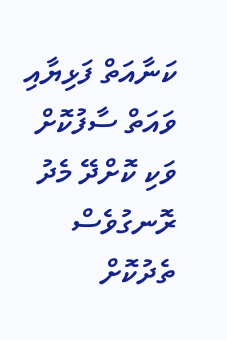ކަނާއަތް ފަޅިޔާއި ވައަތް ސާފުކޮށް ވަކި ކޮށްދޭ މެދު ރޮނގުވެސް ތެދުކޮށް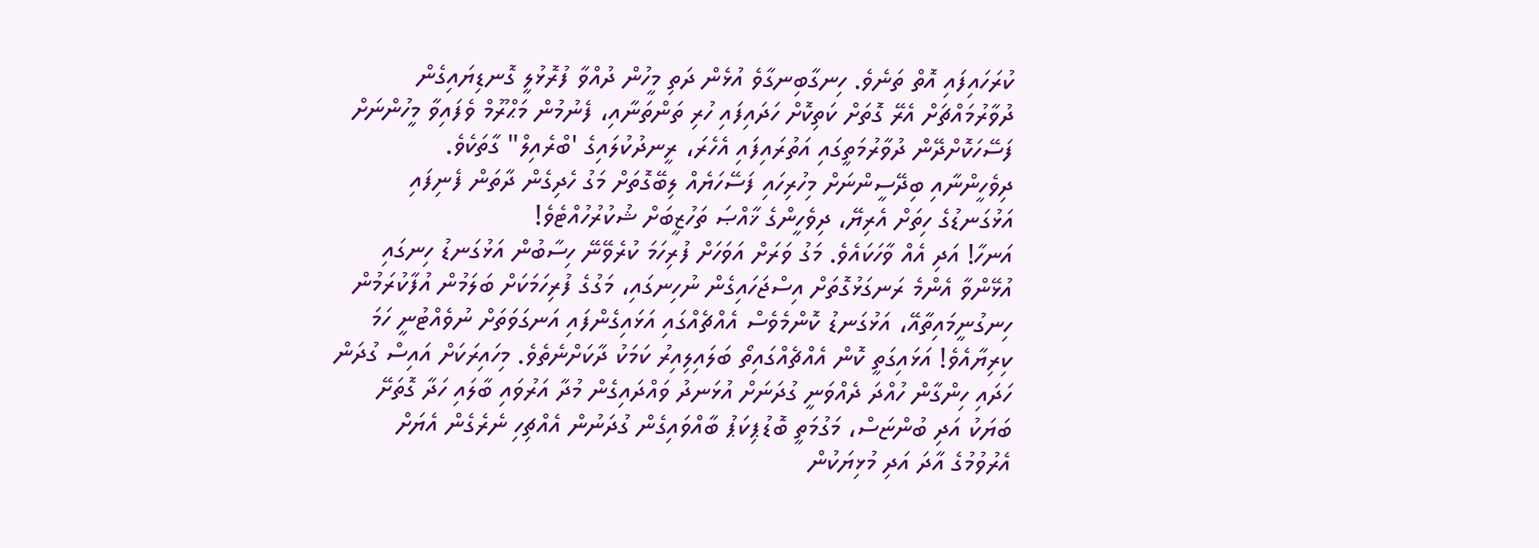ކުރަހައިފައި އޮތް ތަނެވެ. ހިނގާބިނގާވެ އުޅެން ދަތި މީހުން ދުއްވާ ފުރޮޅުލީ ގޮނޑިޔައިގެން ދުވާރުމައްޗަށް އެރޭ ގޮތަށް ކަތިކޮށް ހަދައިފައި ހުރި ތަންތަނާއި، ފެނުމުން މަޙްރޫމް ވެފައިވާ މީހުންނަށް ފަސޭހަކޮށްދޭން ދުވާރުމަތީގައި އަތުރައިފައި އެހެރަ، ރީނދުކުލައިގެ 'ބްރެއިލް" ގާތަކެވެ.
ދިވެހީންނާއި ބިދޭސީންނަށް މިހުރިހައި ފަސޭހަޔެއް ލިބޭގޮތަށް މަގު ހެދިގެން ދާތަން ފެނިފައި އަޅުގަނޑުގެ ހިތަށް އެރިޔޭ، ދިވެހީންގެ ޚާއްޞަ ތަހުޒީބަށް ޝުކުރުހުއްޓެވެ!
އަނހާ! އަދި އެއް ވާހަކައެވެ. މަގު ވަރަށް އަވަހަށް ފުރިހަމަ ކުރެވޭނޭ ހިސާބުން އަޅުގަނޑު ހިނގައި އުޅޭންވާ އެންމެ ރަނގަޅުގޮތަށް އިސްޖަހައިގެން ނުހިނގައި، މަގުގެ ފުރިހަމަކަށް ބަލަމުން އުފާކުރަމުން ހިނގުނީމައިތާއޭ، އަޅުގަނޑު ކޮންމެވެސް އެއްޗެއްގައި އަޅައިގެންފައި އަނގަވަތަށް ނުވެއްޓުނީ ހަމަ ކިރިޔާއެވެ! އަޅައިގަތީ ކޮން އެއްޗެއްގައިތޯ ބަލައިލިއިރު ކަމަކު ދާކަށްނެތެވެ. މިހައިރަކަށް އައިސް ގުދަން ހަދައި ހިންގާން ހުއްދަ ދެއްވަނީ ގުދަނަށް އުޅަނދު ވައްދައިގެން މުދާ އަރުވައި ބާލައި ހަދާ ގޮތަށޭ ބަޔަކު އަދި ބުންޏަސް، މަގުމަތީ ބޮޑުޕިކަޕު ބާއްވައިގެން ގުދަނުން އެއްޗިހި ނެރެގެން އެޔަށް އެރުވުމުގެ އާދަ އަދި މުޅިޔަކުން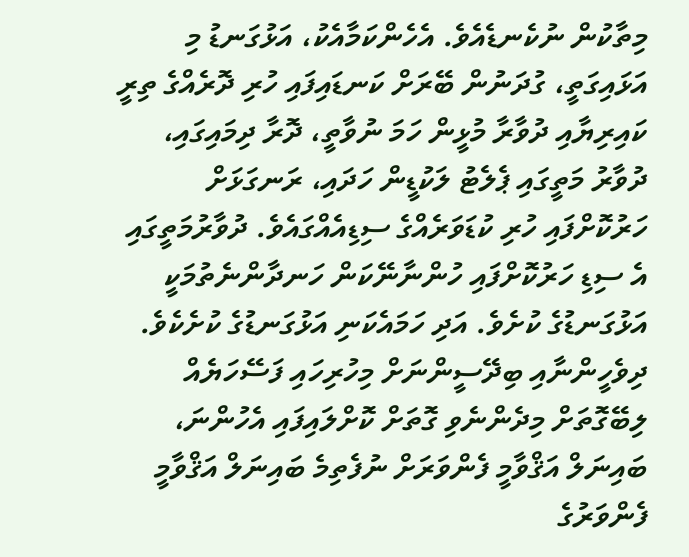މިތާކުން ނުކެނޑެއެވެ. އެހެންކަމާއެކު، އަޅުގަނޑު މި އަޅައިގަތީ، ގުދަނުން ބޭރަށް ކަނޑައިފައި ހުރި ދޮރެއްގެ ތިރީ ކައިރިޔާއި ދުވާރާ މުޅީން ހަމަ ނުވާތީ، ދޮރާ ދިމައިގައި، ދުވާރު މަތީގައި ޕެލެޓު ލަކުޑީން ހަދައި، ރަނގަޅަށް ހަރުކޮށްފައި ހުރި ކުޑަވަރެއްގެ ސިޑިއެއްގައެވެ. ދުވާރުމަތީގައި އެ ސިޑި ހަރުކޮށްފައި ހުންނާނޭކަން ހަނދާންނެތުމަކީ އަޅުގަނޑުގެ ކުށެވެ. އަދި ހަމައެކަނި އަޅުގަނޑުގެ ކުށެކެވެ.
ދިވެހީންނާއި ބިދޭސީންނަށް މިހުރިހައި ފަސޭހަޔެއް ލިބޭގޮތަށް މިދެންނެވި ގޮތަށް ކޮށްލައިފައި އެހުންނަ، ބައިނަލް އަޤްވާމީ ފެންވަރަށް ނުފެތިމެ ބައިނަލް އަޤްވާމީ ފެންވަރުގެ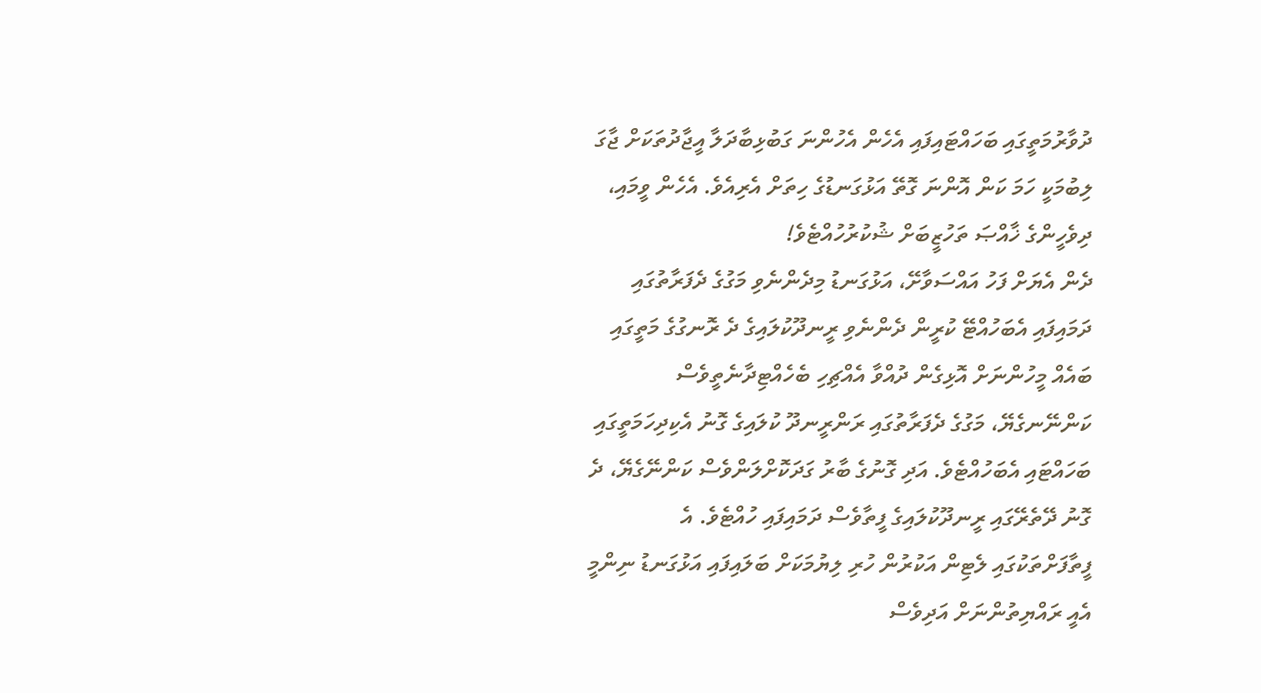ދުވާރުމަތީގައި ބަހައްޓައިފައި އެހެން އެހުންނަ ގަބުޅިބާދަލާ އީޖާދުތަކަށް ޖާގަ ލިބުމަކީ ހަމަ ކަން އޮންނަ ގޮތޭ އަޅުގަނޑުގެ ހިތަށް އެރިއެވެ. އެހެން ވީމައި، ދިވެހީންގެ ޚާއްޞަ ތަހުޒީބަށް ޝުކުރުހުއްޓެވެ!
ދެން އެޔަށް ފަހު އައްސަވާށޭ، އަޅުގަނޑު މިދެންނެވި މަގުގެ ދެފަރާތުގައި ދަމައިފައި އެބަހުއްޓޭ ކުރީން ދެންނެވި ރީނދޫކުލައިގެ ދެ ރޮނގުގެ މަތީގައި ބައެއް މީހުންނަށް އޮޅިގެން ދުއްވާ އެއްޗިހި ބެހެއްޓިދާނެތީވެސް ކަންނޭނގެޔޭ، މަގުގެ ދެފަރާތުގައި ރަންރީނދޫ ކުލައިގެ ގޮނު އެކިދިހަމަތީގައި ބަހައްޓައި އެބަހުއްޓެވެ. އަދި ގޮނުގެ ބާރު ގަދަކޮށްލަންވެސް ކަންނޭގެޔޭ، ދެ ގޮނު ދޭތެރޭގައި ރީނދޫކުލައިގެ ފީތާވެސް ދަމައިފައި ހުއްޓެވެ. އެ ފީތާފަށްތަކުގައި ލެޓިން އަކުރުން ހުރި ލިޔުމަކަށް ބަލައިފައި އަޅުގަނޑު ނިންމީ އެއީ ރައްޔިތުންނަށް އަދިވެސް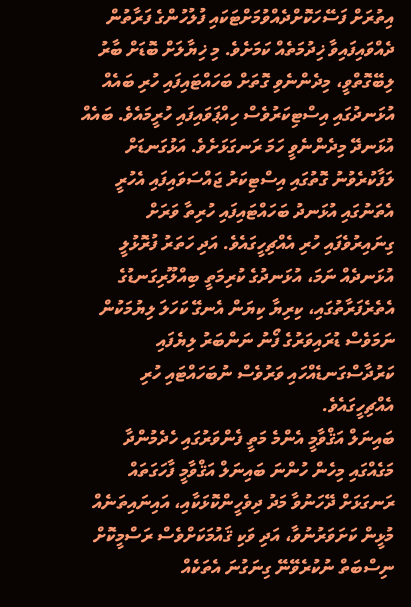އިތުރަށް ފަސޭހަކޮށްދެއްވުމަށްޓަކައި ފުލުހުންގެ ފަރާތުން ދެއްވައިފައިވާ ޚިދުމަތެއް ކަމަށެވެ. މި ޚިޔާލަށް ބޮޑަށް ބާރު ލިބޭގޮތްވީ، މިދެންނެވި ގޮތަށް ބަހައްޓައިފައި ހުރި ބައެއް އުޅަނދުގައި އިސްޓިކަރުވެސް ހިއްޕަވައިފައި ހުރީމައެވެ. ބައެއް އުޅަނދޭ މިދެންނެވީ ހަމަ ރަނގަޅަށެވެ. އަޅުގަނޑަށް ލަފާކުރެވުނު ގޮތުގައި އިސްޓިކަރު ޖައްސަވައިފައި އެހުރީ އެތަނުގައި އުޅަނދު ބަހައްޓައިފައި ހުރިތާ ވަރަށް ގިނައިރުވެފައި ހުރި އެއްޗިހީގައެވެ. އަދި ހަތަރު ފުރޮޅުލީ އުޅަނދެއް ނަމަ، އުޅަނދުގެ ކުރިމަތީ ބިއްލޫރިގަނޑުގެ އެތެރެފަރާތުގައި، ކިރިޔާ ކިޔަން އެނގޭ ކަހަލަ ލިޔުމަކުން ނަމަވެސް ޑުރައިވަރުގެ ފޯނު ނަންބަރު ލިޔެފައި ކަރުދާސްގަނޑެއްހައި ވަރުވެސް ނުބަހައްޓައި ހުރި އެއްޗިހީގައެވެ.
ބައިނަލް އަޤްވާމީ އެންމެ މަތީ ފެންވަރުގައި ހެދެމުންދާ މަގެއްގައި މިހެން ހުންނަ ބައިނަލް އަޤްވާމީ ފާހަގަތައް ރަނގަޅަށް ދޭހަނުވާ މަދު ދިވެހީންކޮޅަކާއި، އައިނައިތަނެއް މުޅީން ކަށަވަރުނުވާ، އަދި ވަކި ޤައުމަކަށްވެސް ރަސްމީކޮށް ނިސްބަތް ނުކުރެވޭނޭ ގިނަގުނަ އެތަކެއް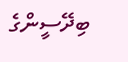ބިދޭސީންގެ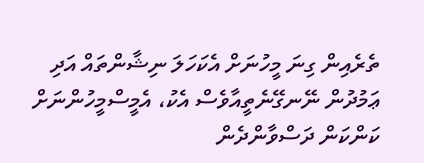ތެރެއިން ގިނަ މީހުނަށް އެކަހަލަ ނިޝާންތައް އަދި ޢަމުދުން ނޭނގޭނެތީއާވެސް އެކު، އެމީސްމީހުންނަށް ކަންކަން ދަސްވާންދެން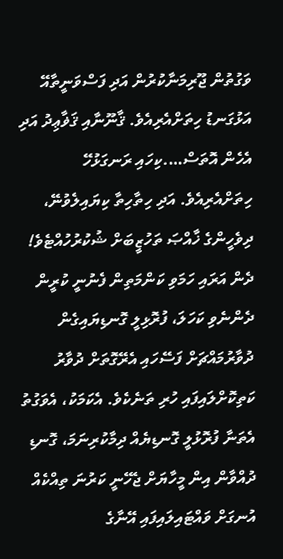ވަގުތުން ޖޫރިމަނާކުރުން އަދި ފަސްވަނީތާއޭ އަޅުގަނޑު ހިތަށްއެރިއެވެ. ޤާނޫނާއި ޤަޥާޢިދު އަދި އެހެން އޮތަސް….ކިހައި ރަނގަޅުހޭ ހިތަށްއެރިއެވެ. އަދި ހިތާހިތާ ކިޔައިލެވުނޭ، ދިވެހީންގެ ޚާއްޞަ ތަހުޒީބަށް ޝުކުރުހުއްޓެވެ!
ދެން އަރައި ހަމަވި ކަންމަތިން ފެނުނީ ކުރީން ދެންނެވި ކަހަލަ، ފުރޮޅިލީ ގޮނޑިޔައިގެން ދުވާރުމައްޗަށް ފަސޭހައި އެރޭގޮތަށް ދުވާރު ކަތިކޮށްލައިފައި ހުރި ތަނެކެވެ. އެކަމަކު، އެވަގުތު އެތަނާ ފުރޮޅުލީ ގޮނޑިޔެއް ދިމާކުރިނަމަ، ގޮނޑި ދުއްވާން އިން މީހާޔަށް ޖެހޭނީ ކަރުނަ ތިއްކެއް އުނގަށް ވައްޓައިލައިފައި އޭނާގެ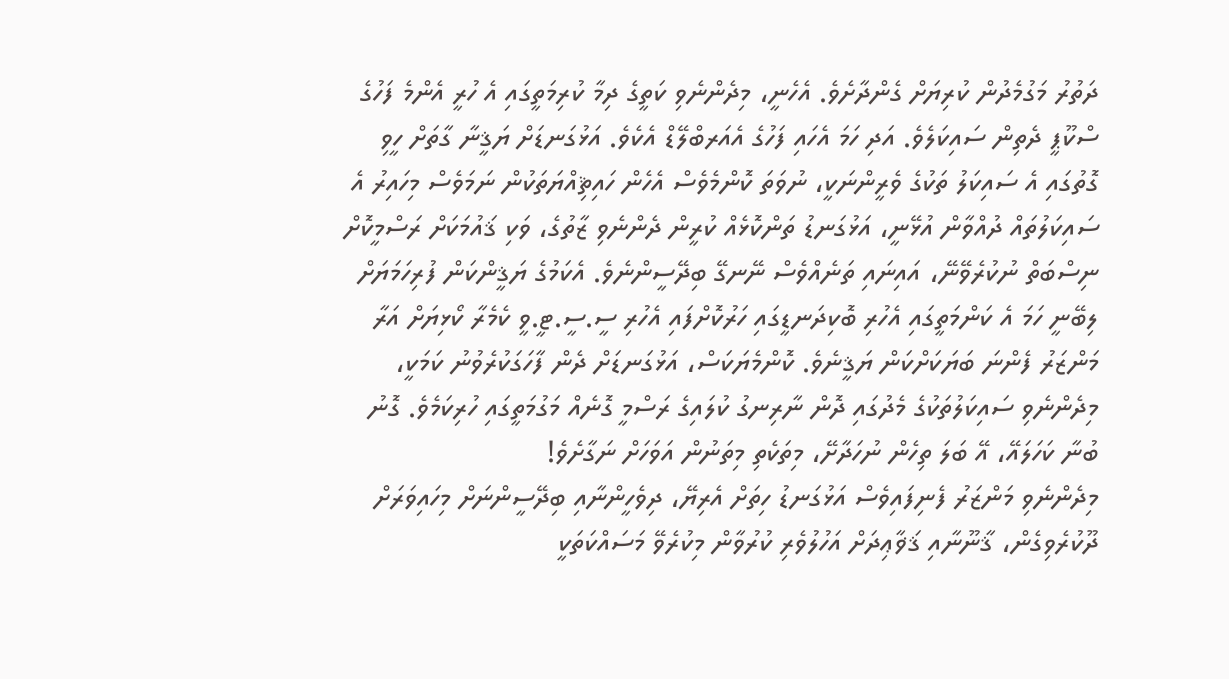ދަތުރު މަގުމެދުން ކުރިޔަށް ގެންދާށެވެ. އެހެނީ، މިދެންނެވި ކަތީގެ ދިމާ ކުރިމަތީގައި އެ ހުރީ އެންމެ ފަހުގެ ސްކޫޕީ ދެތިން ސައިކަލެވެ. އަދި ހަމަ އެހައި ފަހުގެ އެއަރބްލޭޑް އެކެވެ. އަޅުގަނޑަށް ޔަޤީނާ ގާތަށް ހީވި ގޮތުގައި އެ ސައިކަލު ތަކުގެ ވެރީންނަކީ، ނުވަތަ ކޮންމެވެސް އެހެން ހައިޘިއްޔަތަކުން ނަމަވެސް މިހައިރު އެ ސައިކަލުތައް ދުއްވާން އުޅޭނީ، އަޅުގަނޑު ތަންކޮޅެއް ކުރީން ދެންނެވި ޒާތުގެ، ވަކި ޤައުމަކަށް ރަސްމީކޮށް ނިސްބަތް ނުކުރެވޭނޭ، އައިނައި ތަނެއްވެސް ނޭނގޭ ބިދޭސީންނެވެ. އެކަމުގެ ޔަޤީންކަން ފުރިހަމަޔަށް ލިބޭނީ ހަމަ އެ ކަންމަތީގައި އެހުރި ބޮކިދަނޑީގައި ހަރުކޮށްފައި އެހުރި ސީ.ސީ.ޓީ.ވީ ކެމެރާ ކޯޅިޔަށް އަރާ މަންޒަރު ފެންނަ ބަޔަކަށްކަން ޔަޤީނެވެ. ކޮންމެޔަކަސް، އަޅުގަނޑަށް ދެން ފާހަގަކުރެވުނު ކަމަކީ، މިދެންނެވި ސައިކަލުތަކުގެ މެދުގައި ދޮން ނާރިނގު ކުލައިގެ ރަސްމީ ގޮނެއް މަގުމަތީގައި ހުރިކަމެވެ. ގޮނު ބުނާ ކަހަލައޭ، އޭ ބަލަ ތިހެން ނުހަދާށޭ، މިތަކެތި މިތަނުން އަވަހަށް ނަގާށެވެ!
މިދެންނެވި މަންޒަރު ފެނިފައިވެސް އަޅުގަނޑު ހިތަށް އެރިޔޭ، ދިވެހީންނާއި ބިދޭސީންނަށް މިހައިވަރަށް ދޫކުރެވިގެން، ޤާނޫނާއި ޤަޥާޢިދަށް އަހުލުވެރި ކުރުވާން މިކުރެވޭ މަސައްކަތަކީ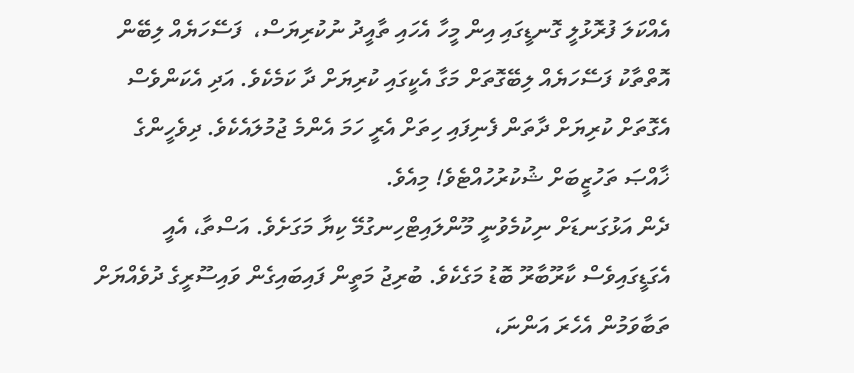އެއްކަލަ ފުރޮޅުލީ ގޮނޑީގައި އިން މީހާ އެހައި ތާއީދު ނުކުރިޔަސް،  ފަސޭހަޔެއް ލިބޭން އޮތްތާކު ފަސޭހަޔެއް ލިބޭގޮތަށް މަގާ އެކީގައި ކުރިޔަށް ދާ ކަމެކެވެ. އަދި އެކަންވެސް އެގޮތަށް ކުރިޔަށް ދާތަން ފެނިފައި ހިތަށް އެރީ ހަމަ އެންމެ ޖުމުލައެކެވެ. ދިވެހީންގެ ޚާއްޞަ ތަހުޒީބަށް ޝުކުރުހުއްޓެވެ! މިއެވެ.
ދެން އަޅުގަނޑަށް ނިކުމެވުނީ މޫންލައިޓްހިނގުމޭ ކިޔާ މަގަށެވެ. އަސްތާ، އެއީ އެގަޑީގައިވެސް ކާރޫބާރޫ ބޮޑު މަގެކެވެ. ބުރިޖު މަތީން ފައިބައިގެން ވައިސޫރީގެ ދުވެއްޔަށް ތަބާވަމުން އެހެރަ އަންނަ،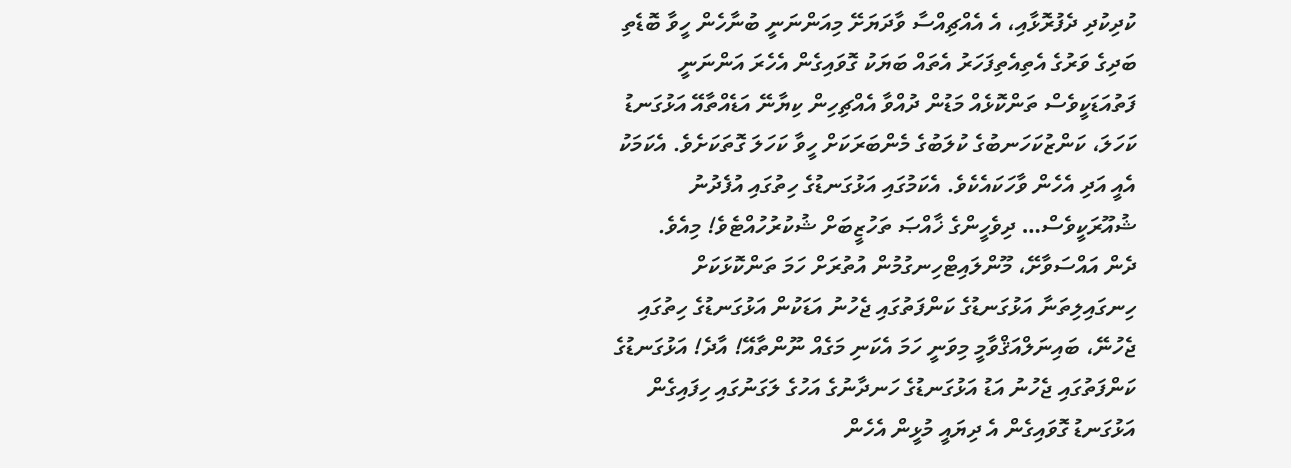ކުދިކުދި ދެފުރޮޅާއި، އެ އެއްޗިއްސާ ވާދަޔަށޭ މިއަންނަނީ ބުނާހެން ހީވާ ބޮޑެތި ބަދިގެ ވަރުގެ އެތިއެތިފަހަރު އެތައް ބަޔަކު ގޮވައިގެން އެހެރަ އަންނަނީ ފަތުއަޑަކީވެސް ތަންކޮޅެއް މަޑުން ދުއްވާ އެއްޗިހިން ކިޔާނޭ އަޑެއްތާއޭ އަޅުގަނޑު ކަހަލަ، ކަންޒުކަހަނބުގެ ކުލަބުގެ މެންބަރަކަށް ހީވާ ކަހަލަ ގޮތަކަށެވެ. އެކަމަކު އެއީ އަދި އެހެން ވާހަކައެކެވެ. އެކަމުގައި އަޅުގަނޑުގެ ހިތުގައި އުފެދުނު ޝުއޫރަކީވެސް… ދިވެހީންގެ ޚާއްޞަ ތަހުޒީބަށް ޝުކުރުހުއްޓެވެ! މިއެވެ.
ދެން އައްސަވާށޭ، މޫންލައިޓްހިނގުމުން އުތުރަށް ހަމަ ތަންކޮޅަކަށް ހިނގައިލިތަނާ އަޅުގަނޑުގެ ކަންފަތުގައި ޖެހުނު އަޑަކުން އަޅުގަނޑުގެ ހިތުގައި ޖެހުނޭ، ބައިނަލްއަޤްވާމީ މިވަނީ ހަމަ އެކަނި މަގެއް ނޫންތާއޭ! އާދެ! އަޅުގަނޑުގެ ކަންފަތުގައި ޖެހުނު އަޑު އަޅުގަނޑުގެ ހަނދާނުގެ އަހުގެ ލަގަނުގައި ހިފައިގެން އަޅުގަނޑު ގޮވައިގެން އެ ދިޔައީ މުޅީން އެހެން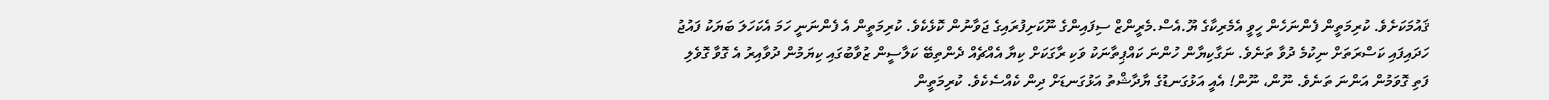ޤައުމަކަށެވެ. ކުރިމަތީން ފެންނަހެން ހީވީ އެމެރިކާގެ ޔޫ.އެސް.މެރީންޒް ސިފައިންގެ ނޫކަށިފުރައިގެ ޖަވާނުން ކޮޅެކެވެ. ކުރިމަތީން އެ ފެންނަނީ ހަމަ އެކަހަލަ ބަޔަކު ފައުޖު ހަދައިފައި ކަސްރަތަށް ނިކުމެ ދުވާ ތަނެވެ. ނަގާކިޔާން ހުންނަ ކައްޕިތާނަކު ވަކި ރާގަކަށް ކިޔާ އެއްޗެއް ދެންތިބޭ ކަލާސީން ޒުވާބުގައި ކިޔަމުން ދުވާއިރު އެ ގޮވާ ގޮވެލި ފަތި ގޮވަމުން އަންނަ ތަނެވެ. ނޫން، ނޫން! އެއީ އަޅުގަނޑުގެ ޔާދާޝްތު އަޅުގަނޑަށް ދިން ކެއްސެކެވެ. ކުރިމަތީން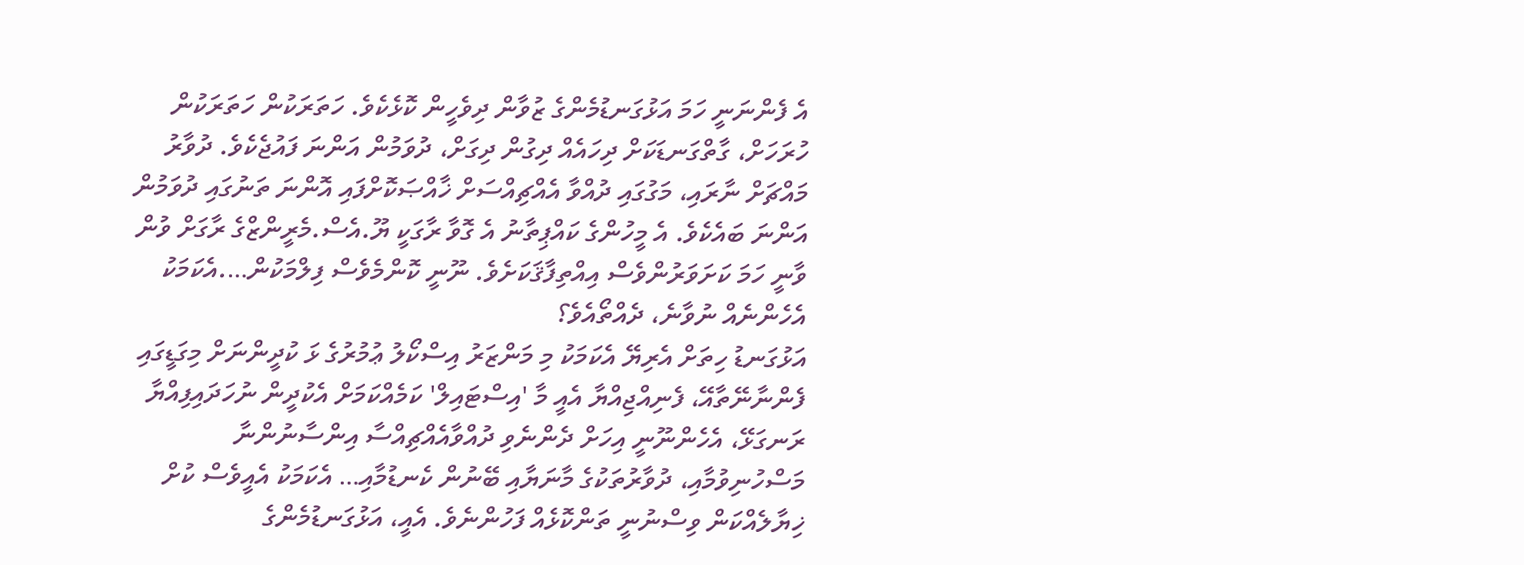އެ ފެންނަނީ ހަމަ އަޅުގަނޑުމެންގެ ޒުވާން ދިވެހީން ކޮޅެކެވެ. ހަތަރަކުން ހަތަރަކުން ހުރަހަށް، ގާތްގަނޑަކަށް ދިހައެއް ދިގުން ދިގަށް، ދުވަމުން އަންނަ ފައުޖެކެވެ. ދުވާރު މައްޗަށް ނާރައި، މަގުގައި ދުއްވާ އެއްޗިއްސަށް ޚާއްޞަކޮށްފައި އޮންނަ ތަނުގައި ދުވަމުން އަންނަ ބައެކެވެ. އެ މީހުންގެ ކައްޕިތާނު އެ ގޮވާ ރާގަކީ ޔޫ.އެސް.މެރީންޒްގެ ރާގަށް ވުން ވާނީ ހަމަ ކަށަވަރުންވެސް އިއްތިފާޤަކަށެވެ. ނޫނީ ކޮންމެވެސް ފިލްމަކުން….އެކަމަކު އެހެންނެއް ނުވާނެ، ދެއްތޯއެވެ؟
އަޅުގަނޑު ހިތަށް އެރިޔޭ އެކަމަކު މި މަންޒަރު އިސްކޯލު ޢުމުރުގެ ޅަ ކުދީންނަށް މިގަޑީގައި ފެންނާނޭތާއޭ، ފެނިއްޖިއްޔާ އެއީ މާ 'އިސްޓައިލް' ކަމެއްކަމަށް އެކުދީން ނުހަދައިފިއްޔާ ރަނގަޅޭ، އެހެންނޫނީ އިހަށް ދެންނެވި ދުއްވާއެއްޗިއްސާ އިންސާނުންނާ މަސްހުނިވުމާއި، ދުވާރުތަކުގެ މާނަޔާއި ބޭނުން ކެނޑުމާއި… އެކަމަކު އެއީވެސް ކުށް ޚިޔާލެއްކަން ވިސްނުނީ ތަންކޮޅެއް ފަހުންނެވެ. އެއީ، އަޅުގަނޑުމެންގެ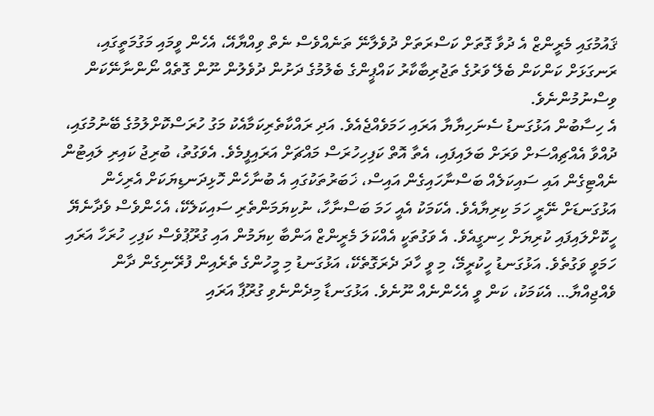ޤައުމުގައި މެރީންޒް އެ ދުވާ ގޮތަށް ކަސްރަތަށް ދުވެލާނޭ ތަނެއްވެސް ނެތް ވިއްޔާއޭ، އެހެން ވީމައި މަގުމަތީގައި، ރަނގަޅަށް ކަންކަން ބެލޭ ވަރުގެ ތަޖުރިބާކާރު ކައްޕީންގެ ބެލުމުގެ ދަށުން ދުވެލުން ނޫން ގޮތެއް ނޯންނާނޭކަން ވިސްނުމުންނެވެ.
އެ ހިސާބުން އަޅުގަނޑު ސެނަހިޔާޔާ އަރައި ހަމަވެއްޖެއެވެ. އަދި ރައްކާތެރިކަމާއެކު މަގު ހުރަސްކޮށްލުމުގެ ބޭނުމުގައި، ދުއްވާ އެއްޗިއްސަށް ވަރަށް ބަލައިފައި، އެތާ އޮތް ކަފިހިހުރަސް މައްޗަށް އަރައިފީމެވެ. އެވަގުތު، ބުރިޖު ކައިރި ލައިޓުން ނެއްޓިގެން އައި ސައިކަލެއް ބަސްނާހައިގެން އައިސް، ޚަބަރުތަކުގައި އެ ބުނާހެން ހޮޅިދަނޑިޔަކަށް އެރިހެން އަޅުގަނޑަށް ނޭރީ ހަމަ ކިރިޔާއެވެ. އެކަމަކު އެއީ ހަމަ ބަސްނާހާ، ނުކިޔަމަންތެރި ސައިކަލެކޭ، އެހެންވެސް ވެދާނެޔޭ ހީކޮށްލައިފައި ކުރިޔަށް ހިނގީއެވެ. އެ ވަގުތަކީ އެއްކަލަ މެރީންޒް އަންބާ ކިޔަމުން އައި ގުރޫޕުވެސް ކަފިހި ހުރަހާ އަރައި ހަމަވީ ވަގުތެވެ. އަޅުގަނޑު ހީކުރީމޭ، މި ވީ ހާދަ ދެރަގޮތެކޭ، އަޅުގަނޑު މި މީހުންގެ ތެރެއިން ފުރޭނިގެން ދާން ވެއްޖިއްޔާ… އެކަމަކު، ކަން ވީ އެހެންނެއް ނޫނެވެ. އަޅުގަނޑާ މިދެންނެވި ގުރޫޕާ އަރައި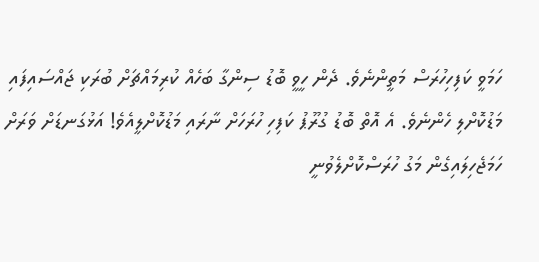ހަމަވީ ކަފިހިހުރަސް މަތީންނެވެ. ދެން ހީވީ ބޮޑު ސިންގާ ބަހެއް ކުރިމައްޗަށް ބުރަކި ޖައްސައިފައި މަޑުކޮށްލި ހެންނެވެ. އެ އޮތް ބޮޑު ގުރޫޕު ކަފިހި ހުރަހަށް ނާރައި މަޑުކޮށްލީއެވެ! އަޅުގަނޑަށް ވަރަށް ހަމަޖެހިލައިގެން މަގު ހުރަސްކޮށްލެވުނީ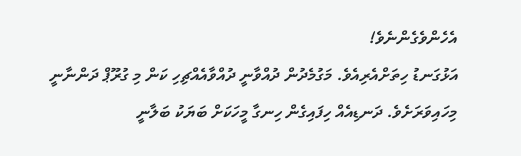އެހެންވެގެންނެވެ!
އަޅުގަނޑު ހިތަށްއެރިއެވެ. މަގުމެދުން ދުއްވާނީ ދުއްވާއެއްޗިހި ކަން މި ގުރޫޕް ދަންނާނީ މިހައިވަރަށެވެ. ދަނޑިއެއް ހިފައިގެން ހިނގާ މީހަކަށް ބަޔަކު ބަލާނީ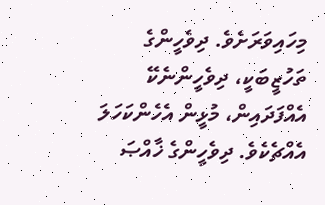މިހައިވަރަށެވެ. ދިވެހީންގެ ތަހުޒީބަކީ، ދިވެހީންނެކޭ އެއްފަދައިން، މުޅީން އެހެންކަހަލަ އެއްޗެކެވެ. ދިވެހީންގެ ޚާއްޞަ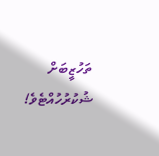ތަހުޒީބަށް ޝުކުރުހުއްޓެވެ!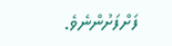ފަށްފަށުންނެވެ.